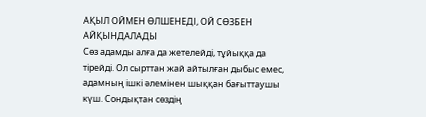АҚЫЛ ОЙМЕН ӨЛШЕНЕДІ, ОЙ СӨЗБЕН АЙҚЫНДАЛАДЫ
Сөз адамды алға да жетелейді, тұйыққа да тірейді. Ол сырттан жай айтылған дыбыс емес, адамның ішкі әлемінен шыққан бағыттаушы күш. Сондықтан сөздің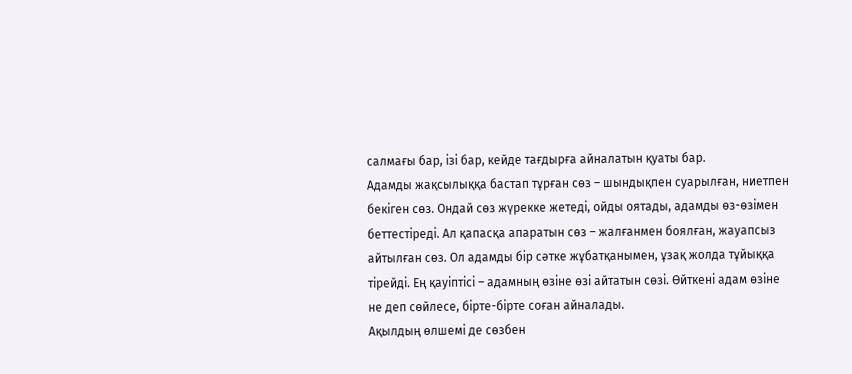салмағы бар, ізі бар, кейде тағдырға айналатын қуаты бар.
Адамды жақсылыққа бастап тұрған сөз – шындықпен суарылған, ниетпен бекіген сөз. Ондай сөз жүрекке жетеді, ойды оятады, адамды өз-өзімен беттестіреді. Ал қапасқа апаратын сөз – жалғанмен боялған, жауапсыз айтылған сөз. Ол адамды бір сәтке жұбатқанымен, ұзақ жолда тұйыққа тірейді. Ең қауіптісі – адамның өзіне өзі айтатын сөзі. Өйткені адам өзіне не деп сөйлесе, бірте-бірте соған айналады.
Ақылдың өлшемі де сөзбен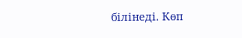білінеді. Көп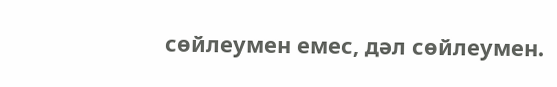сөйлеумен емес, дәл сөйлеумен.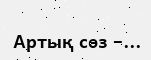Артық сөз –...